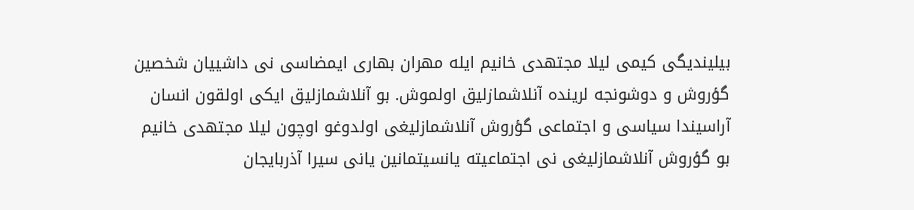بیلیندیگی کیمی لیلا مجتهدی خانیم ایله مهران بهاری ایمضاسی نی داشییان شخصین گؤروش و دوشونجه لرینده آنلاشمازلیق اولموش. بو آنلاشمازلیق ایکی اولقون انسان آراسیندا سیاسی و اجتماعی گؤروش آنلاشمازلیغی اولدوغو اوچون لیلا مجتهدی خانیم بو گؤروش آنلاشمازلیغی نی اجتماعیته یانسیتمانین یانی سیرا آذربایجان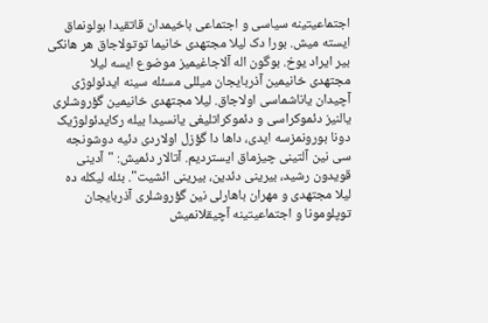اجتماعیتینه سیاسی و اجتماعی باخیمدان قاتقیدا بولونماق ایسته میش. بورا دک لیلا مجتهدی خانیما توتولاجاق هر هانکی بیر ایراد یوخ. بوگون اله آلاجاغیمیز موضوع ایسه لیلا مجتهدی خانیمین آذربایجان میللی مسئله سینه ایدئولوژی آچیدان یاناشماسی اولاجاق. لیلا مجتهدی خانیمین گؤروشلری یالنیز دئموکراسی و دئموکراتلیغی یانسیدا بیله رکایدئولوژیک دونا بورونمزسه ایدی، داها دا گؤزل اولاردی دئیه دوشونجه سی نین آلتینی چیزماق ایستردیم. آتالار دئمیش: "آدینی قویدون رشید، بیرینی دئدین، بیرینی ائشیت". بئله لیکله ده لیلا مجتهدی و مهران باهارلی نین گؤروشلری آذربایجان توپلومونا و اجتماعیتینه آچیقلانمیش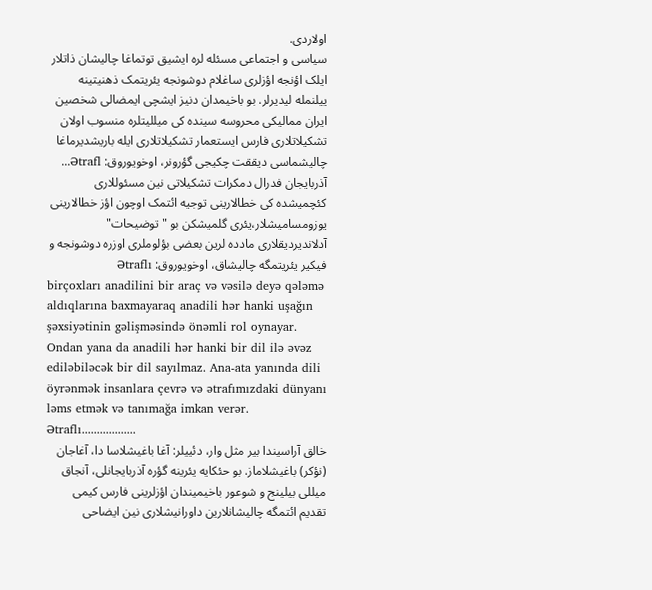اولاردی.
سیاسی و اجتماعی مسئله لره ایشیق توتماغا چالیشان ذاتلار ایلک اؤنجه اؤزلری ساغلام دوشونجه یئریتمک ذهنیتینه ییلنمله لیدیرلر. بو باخیمدان دنیز ایشچی ایمضالی شخصین ایران ممالیکی محروسه سینده کی میللیتلره منسوب اولان تشکیلاتلاری فارس ایستعمار تشکیلاتلاری ایله باریشدیرماغا چالیشماسی دیققت چکیجی گؤرونر، اوخویوروق: Ətrafl...
آذربایجان فدرال دمکرات تشکیلاتی نین مسئوللاری کئچمیشده کی خطالارینی توجیه ائتمک اوچون اؤز خطالارینی یوزومسامیشلار،یئری گلمیشکن بو "توضیحات" آدلاندیردیقلاری مادده لرین بعضی بؤلوملری اوزره دوشونجه و فیکیر یئریتمگه چالیشاق، اوخویوروق: Ətraflı
birçoxları anadilini bir araç və vəsilə deyə qələmə aldıqlarına baxmayaraq anadili hər hanki uşağın şəxsiyətinin gəlişməsində önəmli rol oynayar. Ondan yana da anadili hər hanki bir dil ilə əvəz ediləbiləcək bir dil sayılmaz. Ana-ata yanında dili öyrənmək insanlara çevrə və ətrafımızdaki dünyanı ləms etmək və tanımağa imkan verər. Ətraflı..................
خالق آراسیندا بیر مثل وار، دئییلر: آغا باغیشلاسا دا، آغاجان (نؤکر) باغیشلاماز. بو حئکایه یئرینه گؤره آذربایجانلی، آنجاق میللی بیلینج و شوعور باخیمیندان اؤزلرینی فارس کیمی تقدیم ائتمگه چالیشانلارین داورانیشلاری نین ایضاحی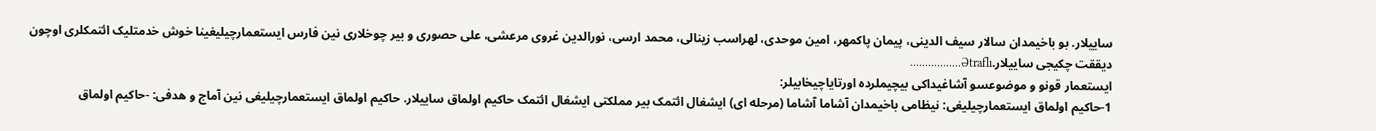ساییلار. بو باخیمدان سالار سیف الدینی، پیمان پاکمهر، امین موحدی، لهراسب زینالی، محمد ارسی، نورالدین غروی مرعشی، علی حصوری و بیر چوخلاری نین فارس ایستعمارچیلیغینا خوش خدمتلیک ائتمکلری اوچون دیققت چکیجی ساییلار.Ətraflı.................
ایستعمار قونو و موضوعسو آشاغیداکی بیچیملرده اورتایاچیخابیلر:
1-حاکیم اولماق ایستعمارچیلیغی: نیظامی باخیمدان آشاما آشاما (مرحله ای) ایشغال ائتمک بیر مملکتی ایشغال ائتمک حاکیم اولماق ساییلار. حاکیم اولماق ایستعمارچیلیغی نین آماج و هدفی: -حاکیم اولماق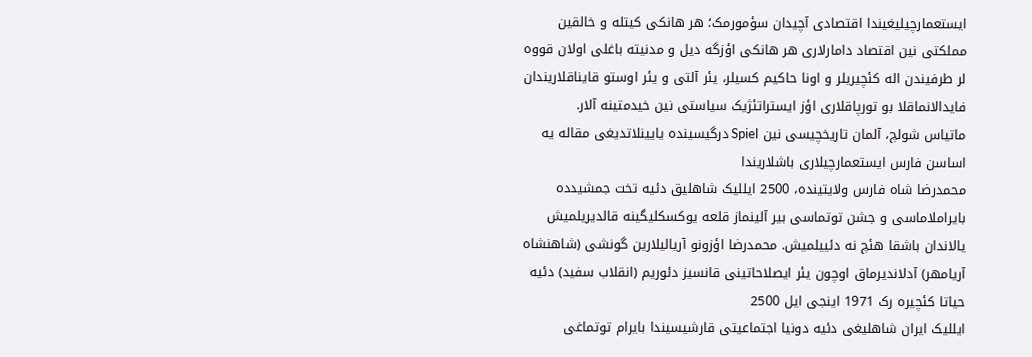ایستعمارچیلیغیندا اقتصادی آچیدان سؤمورمک؛ هر هانکی کیتله و خالقین مملکتی نین اقتصاد دامارلاری هر هانکی اؤزگه دیل و مدنیته باغلی اولان قووه لر طرفیندن اله کئچیریلر و اونا حاکیم کسیلر، یئر آلتی و یئر اوستو قایناقلاریندان فایدالانماقلا بو تورپاقلاری اؤز ایستراتئژیک سیاستی نین خیدمتینه آلار.
ماتیاس شولچ، آلمان تاریخچیسی نین Spiel درگیسینده یایینلاتدیغی مقاله یه اساسن فارس ایستعمارچیلاری باشلاریندا
محمدرضا شاه فارس ولایتینده، 2500 ایللیک شاهلیق دئیه تخت جمشیدده بایراملاماسی و جشن توتماسی بیر آلینماز قلعه یوکسکلیگینه قالدیریلمیش یالاندان باشقا هئچ نه دئییلمیش. محمدرضا اؤزونو آریالیلارین گونشی (شاهنشاه آریامهر) آدلاندیرماق اوچون یئر ایصلاحاتینی قانسیز دئوریم (انقلاب سفید) دئیه حیاتا کئچیره رک 1971 اینجی ایل 2500
ایللیک ایران شاهلیغی دئیه دونیا اجتماعیتی قارشیسیندا بایرام توتماغی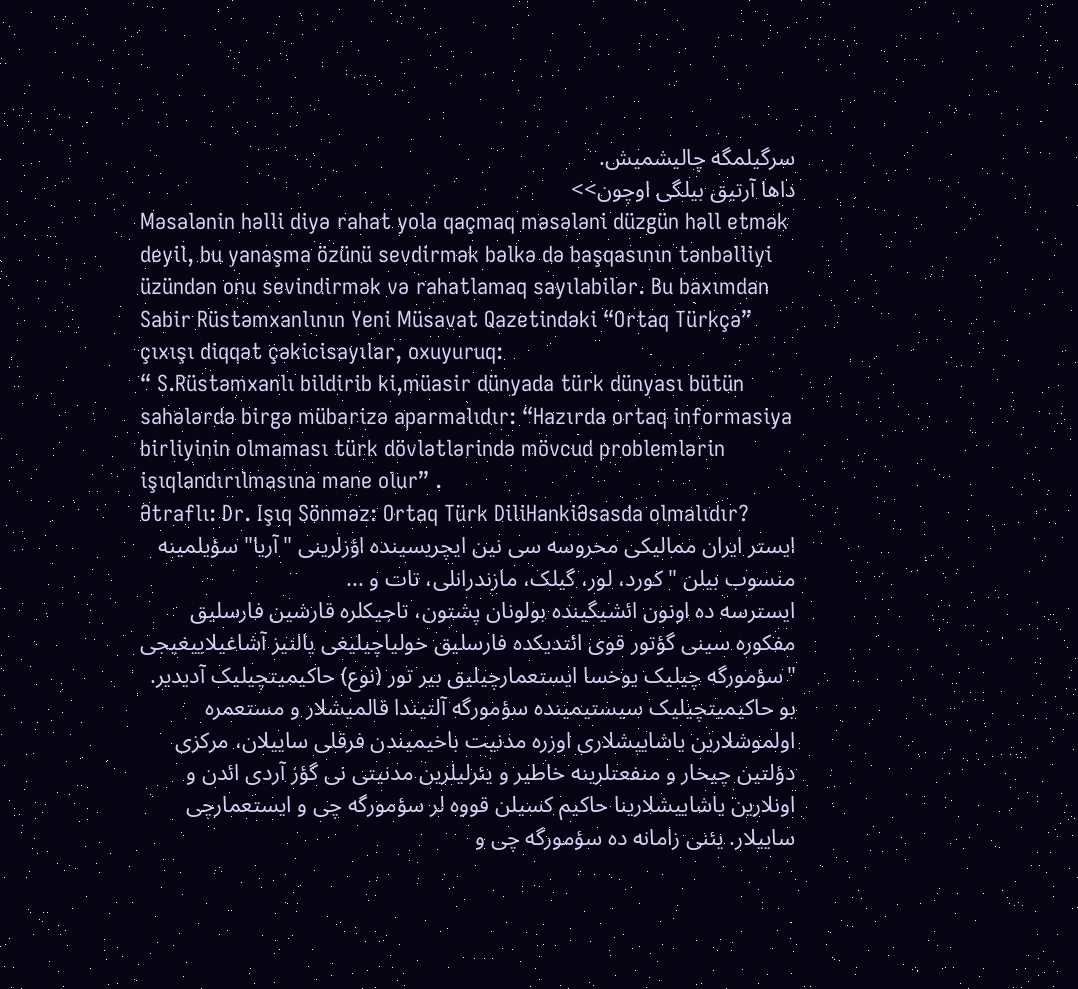سرگیلمگه چالیشمیش.
داها آرتیق بیلگی اوچون>>
Məsələnin həlli diyə rahat yola qaçmaq məsələni düzgün həll etmək deyil, bu yanaşma özünü sevdirmək bəlkə də başqasının tənbəlliyi üzündən onu sevindirmək və rahatlamaq sayılabilər. Bu baxımdan Sabir Rüstəmxanlının Yeni Müsavat Qazetindəki “Ortaq Türkçə” çıxışı diqqət çəkicisayılar, oxuyuruq:
“ S.Rüstəmxanlı bildirib ki,müasir dünyada türk dünyası bütün sahələrdə birgə mübarizə aparmalıdır: “Hazırda ortaq informasiya birliyinin olmaması türk dövlətlərində mövcud problemlərin işıqlandırılmasına mane olur” .
Ətraflı: Dr. Işıq Sönməz: Ortaq Türk DiliHankiƏsasda olmalıdır?
ایستر ایران ممالیکی محروسه سی نین ایچریسینده اؤزلرینی "آریا" سؤیلمینه منسوب بیلن "کورد، لور، گیلک، مازندرانلی، تات و ...
ایسترسه ده اونون ائشیگینده بولونان پشتون، تاجیکلره قارشین فارسلیق مفکوره سینی گؤتور قوی ائتدیکده فارسلیق خولیاچیلیغی یالنیز آشاغیلاییغیجی
"سؤمورگه چیلیک یوخسا ایستعمارچیلیق بیر تور (نوع) حاکیمیتچیلیک آدیدیر. بو حاکیمیتچیلیک سیستیمینده سؤمورگه آلتیندا قالمیشلار و مستعمره اولموشلارین یاشاییشلاری اوزره مدنیت باخیمیندن فرقلی ساییلان، مرکزی دؤلتین چیخار و منفعتلرینه خاطیر و یئرلیلرین مدنیتی نی گؤز آردی ائدن و اونلارین یاشاییشلارینا حاکیم کسیلن قووه لر سؤمورگه چی و ایستعمارچی ساییلار. یئنی زامانه ده سؤمورگه چی و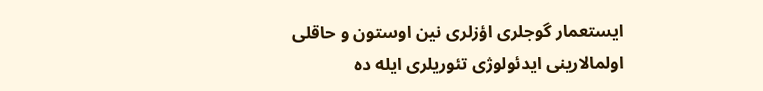ایستعمار گوجلری اؤزلری نین اوستون و حاقلی اولمالارینی ایدئولوژی تئوریلری ایله ده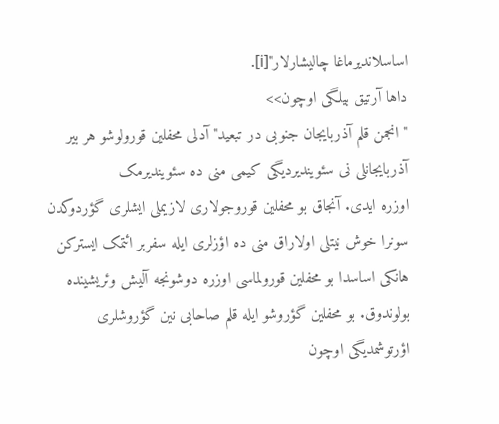اساسلاندیرماغا چالیشارلار"[i].
داها آرتیق بیلگی اوچون>>
"انجمن قلم آذربایجان جنوبی در تبعید" آدلی محفلین قورولوشو هر بیر آذربایجانلی نی سئویندیردیگی کیمی منی ده سئویندیرمک
اوزره ایدی. آنجاق بو محفلین قوروجولاری لازیملی ایشلری گؤردوکدن سونرا خوش نیتلی اولاراق منی ده اؤزلری ایله سفربر ائتمک ایسترکن هانکی اساسدا بو محفلین قورولماسی اوزره دوشونجه آلیش وئریشینده بولوندوق. بو محفلین گؤروشو ایله قلم صاحابی نین گؤروشلری اؤرتوشمدیگی اوچون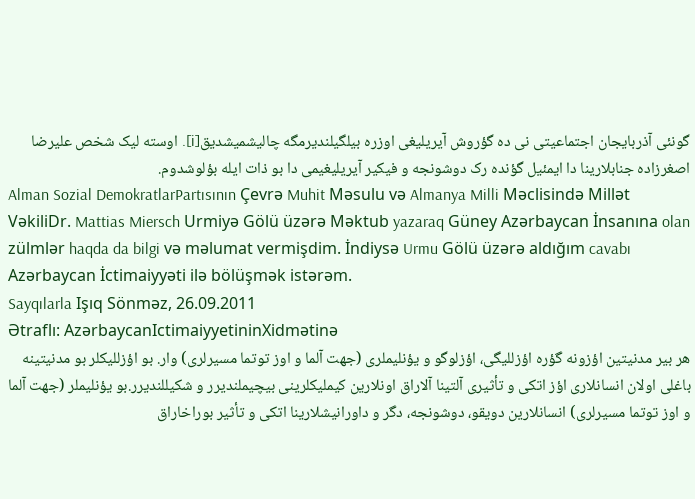گونئی آذربایجان اجتماعیتی نی ده گؤروش آیریلیغی اوزره بیلگیلندیرمگه چالیشمیشدیق[i]. اوسته لیک شخص علیرضا اصغرزاده جنابلارینا دا ایمئیل گؤنده رک دوشونجه و فیکیر آیریلیغیمی دا بو ذات ایله بؤلوشدوم.
Alman Sozial DemokratlarPartısının Çevrə Muhit Məsulu və Almanya Milli Məclisində Millət VəkiliDr. Mattias Miersch Urmiyə Gölü üzərə Məktub yazaraq Güney Azərbaycan İnsanına olan zülmlər haqda da bilgi və məlumat vermişdim. İndiysə Urmu Gölü üzərə aldığım cavabı Azərbaycan İctimaiyyəti ilə bölüşmək istərəm.
Sayqılarla Işıq Sönməz, 26.09.2011
Ətraflı: AzərbaycanIctimaiyyetininXidmətinə
هر بیر مدنیتین اؤزونه گؤره اؤزللیگی، اؤزلوگو و یؤنلیملری (جهت آلما و اوز توتما مسیرلری) وار. بو اؤزللیکلر بو مدنیتینه باغلی اولان انسانلاری اؤز اتکی و تأثیری آلتینا آلاراق اونلارین کیملیکلرینی بیچیملندیرر و شکیللندیرر.بو یؤنلیملر (جهت آلما و اوز توتما مسیرلری) انسانلارین دویقو، دوشونجه، دگر و داورانیشلارینا اتکی و تأثیر بوراخاراق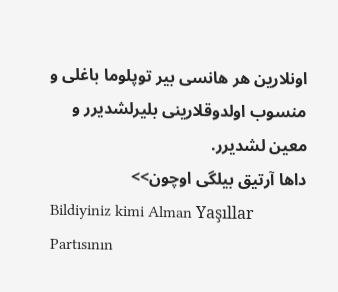اونلارین هر هانسی بیر توپلوما باغلی و منسوب اولدوقلارینی بلیرلشدیرر و معین لشدیرر.
داها آرتیق بیلگی اوچون>>
Bildiyiniz kimi Alman Yaşıllar Partısının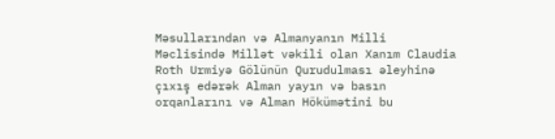Məsullarından və Almanyanın Milli Məclisində Millət vəkili olan Xanım Claudia Roth Urmiyə Gölünün Qurudulması əleyhinə çıxış edərək Alman yayın və basın orqanlarını və Alman Hökümətini bu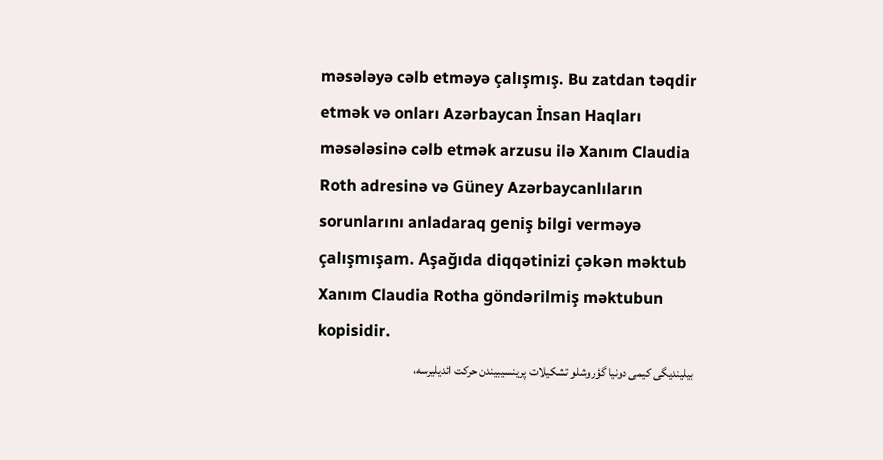məsələyə cəlb etməyə çalışmış. Bu zatdan təqdir etmək və onları Azərbaycan İnsan Haqları məsələsinə cəlb etmək arzusu ilə Xanım Claudia Roth adresinə və Güney Azərbaycanlıların sorunlarını anladaraq geniş bilgi verməyə çalışmışam. Aşağıda diqqətinizi çəkən məktub Xanım Claudia Rotha göndərilmiş məktubun kopisidir.
بیلیندیگی کیمی دونیا گؤروشلو تشکیلات پرینسیبیندن حرکت ائدیلیرسه،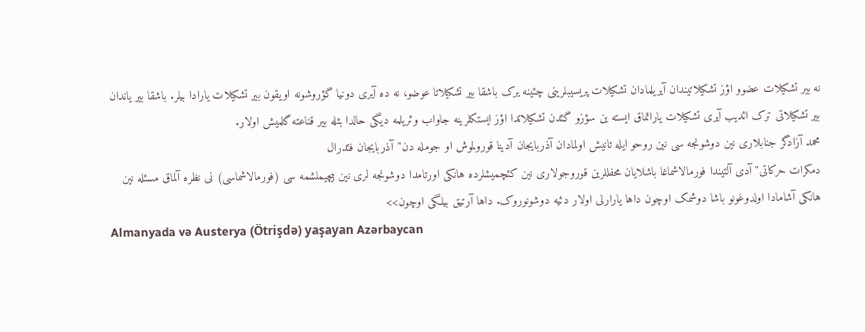نه بیر تشکیلات عضوو اؤز تشکیلاتیندان آیریلمادان تشکیلات پریسیبلرینی چئینه یرک باشقا بیر تشکیلاتا عوضو، نه ده آیری دونیا گؤروشونه اویقون بیر تشکیلات یارادا بیلر. باشقا بیر یاندان بیر تشکیلاتی ترک ائدیب آیری تشکیلات یاراتماق ایسته ین سؤزو گئدن تشکیلاتدا اؤز ایستکلرینه جاواب وئریلمه دیگی حالدا بئله بیر قناعته گلمیش اولار.
محمد آزادگر جنابلاری نین دوشونجه سی نین روحو ایله تانیش اولمادان آذربایجان آدینا قورولموش او جومله دن"آذربایجان فئدرال
دمکرات حرکاتی" آدی آلتیندا فورمالاشماغا باشلایان محفللرین قوروجولاری نین کئچمیشلرده هانکی اورتامدا دوشونجه لری نین بیچیملشمه سی (فورمالاشماسی) نی نظره آلماق مسئله نین هانکی آشامادا اولدوغونو باشا دوشمک اوچون داها یارارلی اولار دئیه دوشونوروک. داها آرتیق بیلگی اوچون>>
Almanyada və Austerya (Ötrişdə) yaşayan Azərbaycan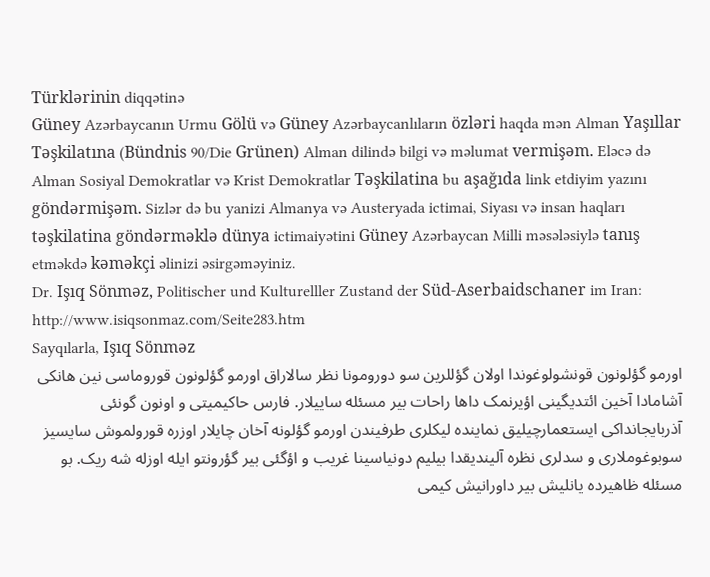Türklərinin diqqətinə
Güney Azərbaycanın Urmu Gölü və Güney Azərbaycanlıların özləri haqda mən Alman Yaşıllar Təşkilatına (Bündnis 90/Die Grünen) Alman dilində bilgi və məlumat vermişəm. Eləcə də Alman Sosiyal Demokratlar və Krist Demokratlar Təşkilatina bu aşağıda link etdiyim yazını göndərmişəm. Sizlər də bu yanizi Almanya və Austeryada ictimai, Siyası və insan haqları təşkilatina göndərməklə dünya ictimaiyətini Güney Azərbaycan Milli məsələsiylə tanış etməkdə kəməkçi əlinizi əsirgəməyiniz.
Dr. Işıq Sönməz, Politischer und Kulturelller Zustand der Süd-Aserbaidschaner im Iran:
http://www.isiqsonmaz.com/Seite283.htm
Sayqılarla, Işıq Sönməz
اورمو گؤلونون قونشولوغوندا اولان گؤللرین سو دورومونا نظر سالاراق اورمو گؤلونون قوروماسی نین هانکی آشامادا آخین ائتدیگینی اؤیرنمک داها راحات بیر مسئله ساییلار. فارس حاکیمیتی و اونون گونئی آذربایجانداکی ایستعمارچیلیق نماینده لیکلری طرفیندن اورمو گؤلونه آخان چایلار اوزره قورولموش سایسیز سوبوغوملاری و سدلری نظره آلیندیقدا بیلیم دونیاسینا غریب و اؤگئی بیر گؤرونتو ایله اوزله شه ریک. بو مسئله ظاهیرده یانلیش بیر داورانیش کیمی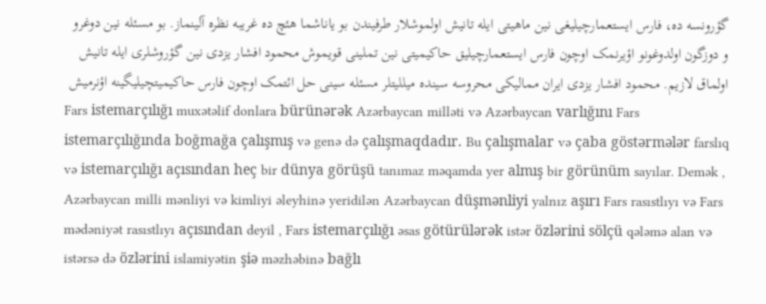گؤرونسه ده، فارس ایستعمارچیلیغی نین ماهیتی ایله تانیش اولموشلار طرفیندن بو یاناشما هئچ ده غریبه نظره آلینماز. بو مسئله نین دوغرو و دوزگون اولدوغونو اؤیرنمک اوچون فارس ایستعمارچیلیق حاکیمیتی نین تملینی قویموش محمود افشار یزدی نین گؤروشلری ایله تانیش اولماق لازیم. محمود افشار یزدی ایران ممالیکی محروسه سینده میللیتلر مسئله سینی حل ائتمک اوچون فارس حاکیمیتچیلیگینه اؤنرمیش
Fars istemarçılığı muxətəlif donlara bürünərək Azərbaycan milləti və Azərbaycan varlığını Fars istemarçılığında boğmağa çalışmış və genə də çalışmaqdadır. Bu çalışmalar və çaba göstərmələr farslıq və istemarçılığı açısından heç bir dünya görüşü tanımaz məqamda yer almış bir görünüm sayılar. Demək , Azərbaycan milli mənliyi və kimliyi əleyhinə yeridilən Azərbaycan düşmənliyi yalnız aşırı Fars rasıstlıyı və Fars mədəniyət rasıstlıyı açısından deyil , Fars istemarçılığı əsas götürülərək istər özlərini sölçü qələmə alan və istərsə də özlərini islamiyətin şiə məzhəbinə bağlı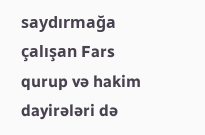saydırmağa çalışan Fars qurup və hakim dayirələri də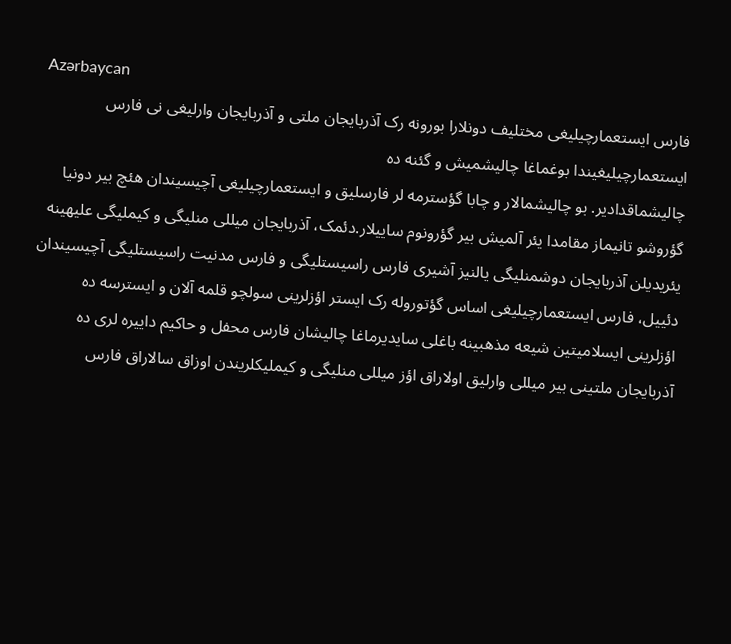Azərbaycan
فارس ایستعمارچیلیغی مختلیف دونلارا بورونه رک آذربایجان ملتی و آذربایجان وارلیغی نی فارس ایستعمارچیلیغیندا بوغماغا چالیشمیش و گئنه ده
چالیشماقدادیر. بو چالیشمالار و چابا گؤسترمه لر فارسلیق و ایستعمارچیلیغی آچیسیندان هئچ بیر دونیا گؤروشو تانیماز مقامدا یئر آلمیش بیر گؤرونوم ساییلار.دئمک، آذربایجان میللی منلیگی و کیملیگی علیهینه یئریدیلن آذربایجان دوشمنلیگی یالنیز آشیری فارس راسیستلیگی و فارس مدنیت راسیستلیگی آچیسیندان دئییل، فارس ایستعمارچیلیغی اساس گؤتوروله رک ایستر اؤزلرینی سولچو قلمه آلان و ایسترسه ده اؤزلرینی ایسلامیتین شیعه مذهبینه باغلی سایدیرماغا چالیشان فارس محفل و حاکیم داییره لری ده آذربایجان ملتینی بیر میللی وارلیق اولاراق اؤز میللی منلیگی و کیملیکلریندن اوزاق سالاراق فارس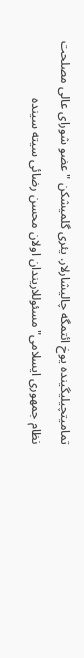تمامیتچیلیگینده یوخ ائتمگه چالیشارلار. یئری گلمیشکن "عضو شورای عالی مصلحت نظام جمهوری ایسلامی" مسئوللاریندان اولان محسن رضائی سیته سینده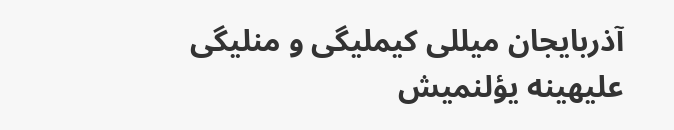آذربایجان میللی کیملیگی و منلیگی علیهینه یؤلنمیش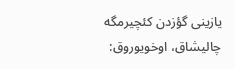یازینی گؤزدن کئچیرمگه چالیشاق، اوخویوروق: